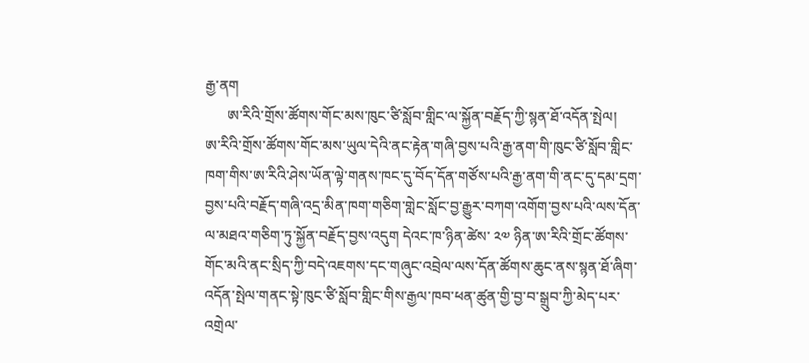རྒྱ་ནག
      ཨ་རིའི་གྲོས་ཚོགས་གོང་མས་ཁུང་ཙི་སློབ་གླིང་ལ་སྐྱོན་བརྗོད་ཀྱི་སྙན་ཐོ་འདོན་སྤེལ།
ཨ་རིའི་གྲོས་ཚོགས་གོང་མས་ཡུལ་དེའི་ནང་རྟེན་གཞི་བྱས་པའི་རྒྱ་ནག་གི་ཁུང་ཙི་སློབ་གླིང་ཁག་གིས་ཨ་རིའི་ཤེས་ཡོན་ལྟེ་གནས་ཁང་དུ་བོད་དོན་གཙོས་པའི་རྒྱ་ནག་གི་ནང་དུ་དམ་དྲག་བྱས་པའི་བརྗོད་གཞི་འདྲ་མིན་ཁག་གཅིག་གླེང་སློང་བྱ་རྒྱུར་བཀག་འགོག་བྱས་པའི་ལས་དོན་ལ་མཐའ་གཅིག་ཏུ་སྐྱོན་བརྗོད་བྱས་འདུག དེའང་ཁ་ཉིན་ཚེས་ ༢༧ ཉིན་ཨ་རིའི་གྲོང་ཚོགས་གོང་མའི་ནང་སྲིད་ཀྱི་བདེ་འཇགས་དང་གཞུང་འབྲེལ་ལས་དོན་ཚོགས་ཆུང་ནས་སྙན་ཐོ་ཞིག་འདོན་སྤེལ་གནང་སྟེ་ཁུང་ཙི་སློབ་གླིང་གིས་རྒྱལ་ཁབ་ཕན་ཚུན་གྱི་བྱ་བ་སྒྲུབ་ཀྱི་མེད་པར་འགྲེལ་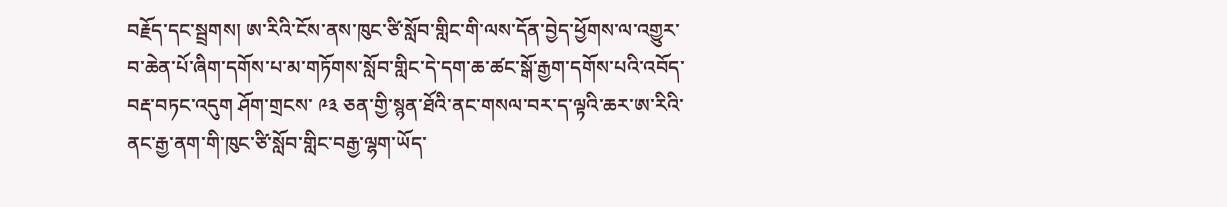བརྗོད་དང་སྦྲགས། ཨ་རིའི་ངོས་ནས་ཁུང་ཙི་སློབ་གླིང་གི་ལས་དོན་བྱེད་ཕྱོགས་ལ་འགྱུར་བ་ཆེན་པོ་ཞིག་དགོས་པ་མ་གཏོགས་སློབ་གླིང་དེ་དག་ཆ་ཚང་སྒོ་རྒྱག་དགོས་པའི་འབོད་བརྡ་བཏང་འདུག ཤོག་གྲངས་ ༩༣ ཅན་གྱི་སྙན་ཐོའི་ནང་གསལ་བར་ད་ལྟའི་ཆར་ཨ་རིའི་ནང་རྒྱ་ནག་གི་ཁུང་ཙི་སློབ་གླིང་བརྒྱ་ལྷག་ཡོད་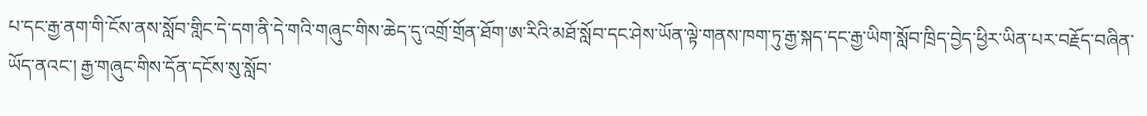པ་དང་རྒྱ་ནག་གི་ངོས་ནས་སློབ་གླིང་དེ་དག་ནི་དེ་གའི་གཞུང་གིས་ཆེད་དུ་འགྲོ་གྲོན་ཐོག་ཨ་རིའི་མཐོ་སློབ་དང་ཤེས་ཡོན་ལྟེ་གནས་ཁག་ཏུ་རྒྱ་སྐད་དང་རྒྱ་ཡིག་སློབ་ཁྲིད་བྱེད་ཕྱིར་ཡིན་པར་བརྗོད་བཞིན་ཡོད་ནའང་། རྒྱ་གཞུང་གིས་དོན་དངོས་སུ་སློབ་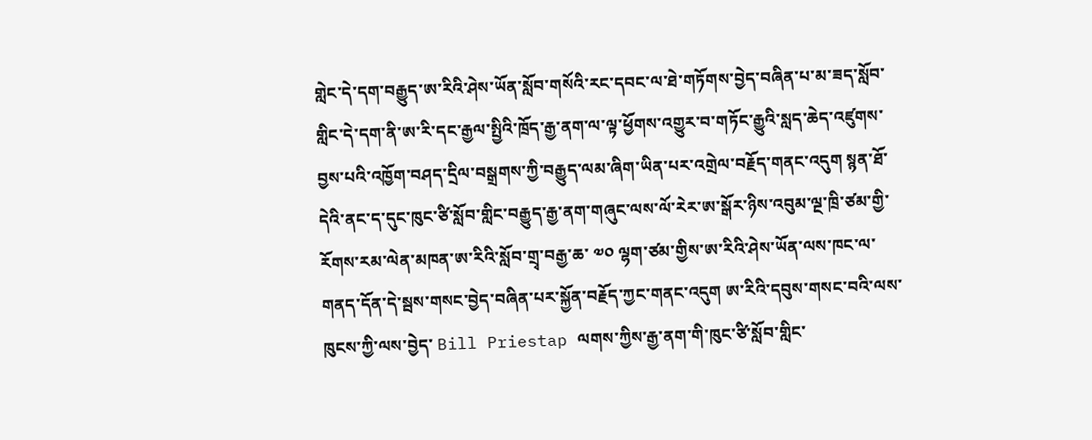གླེང་དེ་དག་བརྒྱུད་ཨ་རིའི་ཤེས་ཡོན་སློབ་གསོའི་རང་དབང་ལ་ཐེ་གཏོགས་བྱེད་བཞིན་པ་མ་ཟད་སློབ་གླིང་དེ་དག་ནི་ཨ་རི་དང་རྒྱལ་སྤྱིའི་ཁྲོད་རྒྱ་ནག་ལ་ལྟ་ཕྱོགས་འགྱུར་བ་གཏོང་རྒྱུའི་སླད་ཆེད་འཛུགས་བྱས་པའི་འཁྱོག་བཤད་དྲིལ་བསྒྲགས་ཀྱི་བརྒྱུད་ལམ་ཞིག་ཡིན་པར་འགྲེལ་བརྗོད་གནང་འདུག སྙན་ཐོ་དེའི་ནང་ད་དུང་ཁུང་ཙི་སློབ་གླིང་བརྒྱུད་རྒྱ་ནག་གཞུང་ལས་ལོ་རེར་ཨ་སྒོར་ཉིས་འབུམ་ལྔ་ཁྲི་ཙམ་གྱི་རོགས་རམ་ལེན་མཁན་ཨ་རིའི་སློབ་གྲྭ་བརྒྱ་ཆ་ ༧༠ ལྷག་ཙམ་གྱིས་ཨ་རིའི་ཤེས་ཡོན་ལས་ཁང་ལ་གནད་དོན་དེ་སྦས་གསང་བྱེད་བཞིན་པར་སྐྱོན་བརྗོད་ཀྱང་གནང་འདུག ཨ་རིའི་དབུས་གསང་བའི་ལས་ཁུངས་ཀྱི་ལས་བྱེད་ Bill Priestap ལགས་ཀྱིས་རྒྱ་ནག་གི་ཁུང་ཙི་སློབ་གླིང་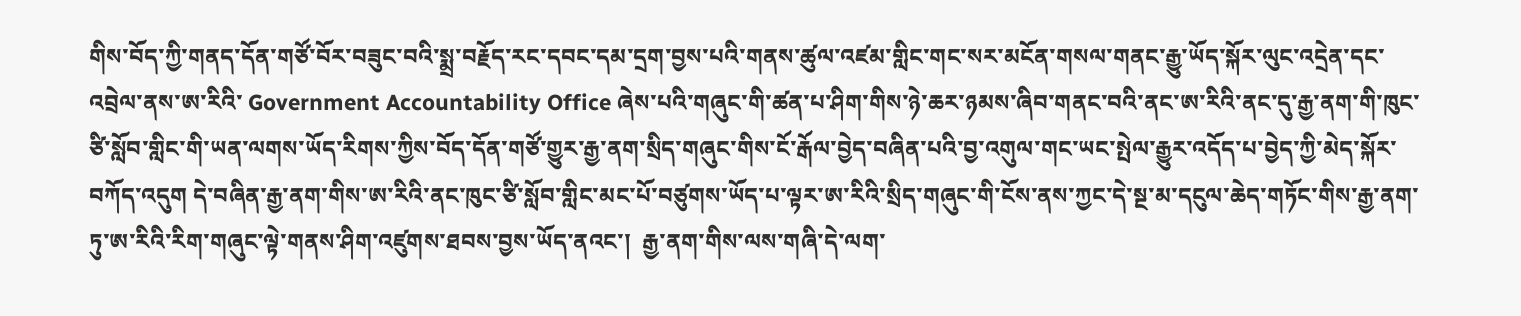གིས་བོད་ཀྱི་གནད་དོན་གཙོ་བོར་བཟུང་བའི་སྨྲ་བརྗོད་རང་དབང་དམ་དྲག་བྱས་པའི་གནས་ཚུལ་འཛམ་གླིང་གང་སར་མངོན་གསལ་གནང་རྒྱུ་ཡོད་སྐོར་ལུང་འདྲེན་དང་འབྲེལ་ནས་ཨ་རིའི་ Government Accountability Office ཞེས་པའི་གཞུང་གི་ཚན་པ་ཤིག་གིས་ཉེ་ཆར་ཉམས་ཞིབ་གནང་བའི་ནང་ཨ་རིའི་ནང་དུ་རྒྱ་ནག་གི་ཁུང་ཙི་སློབ་གླིང་གི་ཡན་ལགས་ཡོད་རིགས་ཀྱིས་བོད་དོན་གཙོ་གྱུར་རྒྱ་ནག་སྲིད་གཞུང་གིས་ངོ་རྒོལ་བྱེད་བཞིན་པའི་བྱ་འགུལ་གང་ཡང་སྤེལ་རྒྱུར་འདོད་པ་བྱེད་ཀྱི་མེད་སྐོར་བཀོད་འདུག དེ་བཞིན་རྒྱ་ནག་གིས་ཨ་རིའི་ནང་ཁུང་ཙི་སློབ་གླིང་མང་པོ་བཙུགས་ཡོད་པ་ལྟར་ཨ་རིའི་སྲིད་གཞུང་གི་ངོས་ནས་ཀྱང་དེ་སྔ་མ་དངུལ་ཆེད་གཏོང་གིས་རྒྱ་ནག་ཏུ་ཨ་རིའི་རིག་གཞུང་ལྟེ་གནས་ཤིག་འཛུགས་ཐབས་བྱས་ཡོད་ནའང་།  རྒྱ་ནག་གིས་ལས་གཞི་དེ་ལག་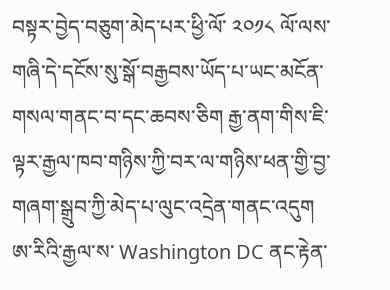བསྟར་བྱེད་བཅུག་མེད་པར་ཕྱི་ལོ་ ༢༠༡༨ ལོ་ལས་གཞི་དེ་དངོས་སུ་སྒོ་བརྒྱབས་ཡོད་པ་ཡང་མངོན་གསལ་གནང་བ་དང་ཆབས་ཅིག རྒྱ་ནག་གིས་ཇི་ལྟར་རྒྱལ་ཁབ་གཉིས་ཀྱི་བར་ལ་གཉིས་ཕན་གྱི་བྱ་གཞག་སྒྲུབ་ཀྱི་མེད་པ་ལུང་འདྲེན་གནང་འདུག ཨ་རིའི་རྒྱལ་ས་ Washington DC ནང་རྟེན་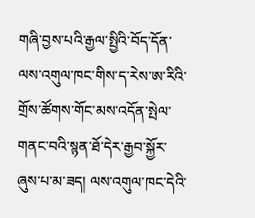གཞི་བྱས་པའི་རྒྱལ་སྤྱིའི་བོད་དོན་ལས་འགུལ་ཁང་གིས་ད་རེས་ཨ་རིའི་གྲོས་ཚོགས་གོང་མས་འདོན་སྤེལ་གནང་བའི་སྙན་ཐོ་དེར་རྒྱབ་སྐྱོར་ཞུས་པ་མ་ཟད། ལས་འགུལ་ཁང་དེའི་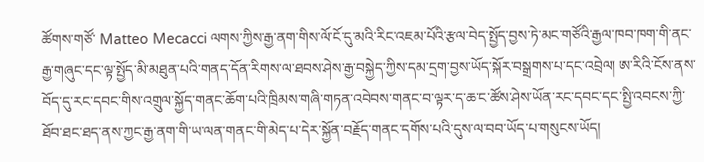ཚོགས་གཙོ་ Matteo Mecacci ལགས་ཀྱིས་རྒྱ་ནག་གིས་ལོ་ངོ་དུ་མའི་རིང་འཇམ་པོའི་རྩལ་བེད་སྤྱོད་བྱས་ཏེ་མང་གཙོའི་རྒྱལ་ཁབ་ཁག་གི་ནང་རྒྱ་གཞུང་དང་ལྟ་སྤྱོད་མི་མཐུན་པའི་གནད་དོན་རིགས་ལ་ཐབས་ཤེས་རྒྱ་བསྐྱེད་ཀྱིས་དམ་དྲག་བྱས་ཡོད་སྐོར་བསྒྲགས་པ་དང་འབྲེལ། ཨ་རིའི་ངོས་ནས་བོད་དུ་རང་དབང་གིས་འགྲུལ་སྐྱོད་གནང་ཆོག་པའི་ཁྲིམས་གཞི་གཏན་འབེབས་གནང་བ་ལྟར་ད་ཆ་ང་ཚོས་ཤེས་ཡོན་རང་དབང་དང་སྤྱི་འབངས་ཀྱི་ཐོབ་ཐང་ཐད་ནས་ཀྱང་རྒྱ་ནག་གི་ཡ་ལན་གནང་གི་མེད་པ་དེར་སྐྱོན་བརྗོད་གནང་དགོས་པའི་དུས་ལ་བབ་ཡོད་པ་གསུངས་ཡོད།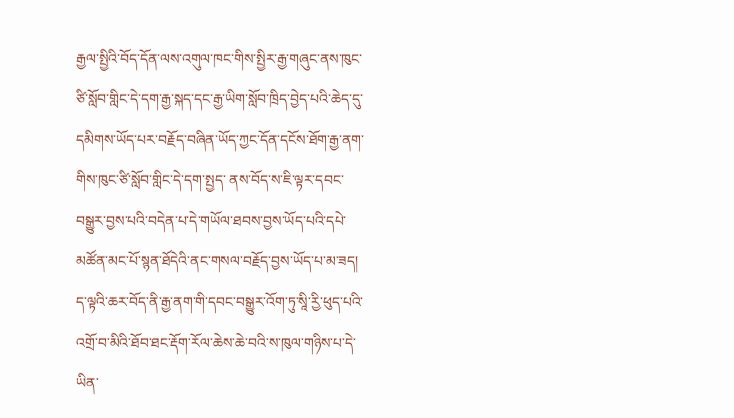རྒྱལ་སྤྱིའི་བོད་དོན་ལས་འགུལ་ཁང་གིས་སྤྱིར་རྒྱ་གཞུང་ནས་ཁུང་ཙི་སློབ་གླིང་དེ་དག་རྒྱ་སྐད་དང་རྒྱ་ཡིག་སློབ་ཁྲིད་བྱེད་པའི་ཆེད་དུ་དམིགས་ཡོད་པར་བརྗོད་བཞིན་ཡོད་ཀྱང་དོན་དངོས་ཐོག་རྒྱ་ནག་གིས་ཁུང་ཙི་སློབ་གླིང་དེ་དག་སྤྱད་ ནས་བོད་ས་ཇི་ལྟར་དབང་བསྒྱུར་བྱས་པའི་བདེན་པ་དེ་གཡོལ་ཐབས་བྱས་ཡོད་པའི་དཔེ་མཚོན་མང་པོ་སྙན་ཐོདེའི་ནང་གསལ་བརྗོད་བྱས་ཡོད་པ་མ་ཟད། ད་ལྟའི་ཆར་བོད་ནི་རྒྱ་ནག་གི་དབང་བསྒྱུར་འོག་ཏུ་སཱི་རྱི་ཕུད་པའི་འགྲོ་བ་མིའི་ཐོབ་ཐང་རྡོག་རོལ་ཆེས་ཆེ་བའི་ས་ཁུལ་གཉིས་པ་དེ་ཡིན་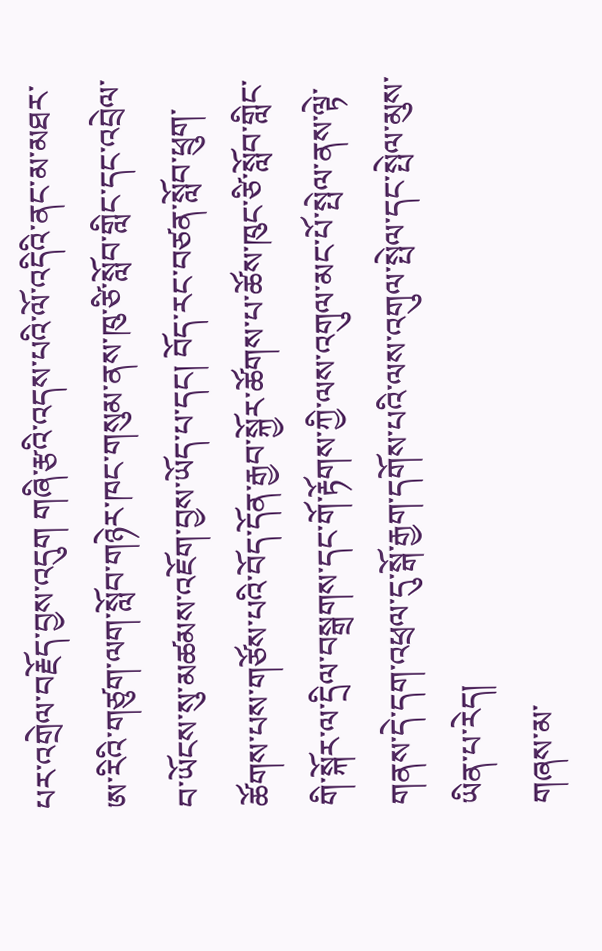པར་འགྲེལ་བརྗོད་བྱས་འདུག གཞི་རྩའི་འདས་པའི་ལོ་འདིའི་ནང་མ་མཐར་ཨ་རིའི་གཙུག་ལག་སློབ་གཉེར་ཁང་གསུམ་ནས་ཁུ་ཙི་སློབ་གླིང་དང་འབྲེལ་བ་ཡོངས་སུ་མཚམས་འཇོག་བྱས་ཡོད་པ་དང། བོད་རང་བཙན་སློབ་ཕྲུག་ཚོགས་པས་གཙོས་པའི་བོད་དོན་རྒྱབ་སྐྱོར་ཚོགས་པ་ཚོས་ཁུང་ཙི་སློབ་གླིང་གི་སྐོར་ལ་དྲིལ་བསྒྲགས་དང་གོ་རྟོགས་ཀྱི་ལས་འགུལ་མང་པོ་སྤེལ་ནས་ལྟེ་གནས་དེ་དག་འཕྲལ་དུ་སྒོ་རྒྱག་དགོས་པའི་ལས་འགུལ་སྤེལ་དང་སྤེལ་མུས་ཡིན་པ་རེད།
གཞས་མ་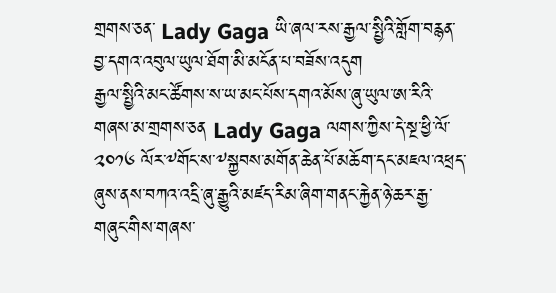གྲགས་ཅན་ Lady Gaga ཡི་ཞལ་རས་རྒྱལ་སྤྱིའི་གློག་བརྙན་བྱ་དགའ་འབུལ་ཡུལ་ཐོག་མི་མངོན་པ་བཟོས་འདུག
རྒྱལ་སྤྱིའི་མང་ཚོགས་ས་ཡ་མང་པོས་དགའ་མོས་ཞུ་ཡུལ་ཨ་རིའི་གཞས་མ་གྲགས་ཅན Lady Gaga ལགས་ཀྱིས་དེ་སྔ་ཕྱི་ལོ་ ༢༠༡༦ ལོར་༸གོང་ས་༸སྐྱབས་མགོན་ཆེན་པོ་མཆོག་དང་མཇལ་འཕྲད་ཞུས་ནས་བཀའ་འདྲི་ཞུ་རྒྱུའི་མཛད་རིམ་ཞིག་གནང་རྐྱེན་ཉེ་ཆར་རྒྱ་གཞུང་གིས་གཞས་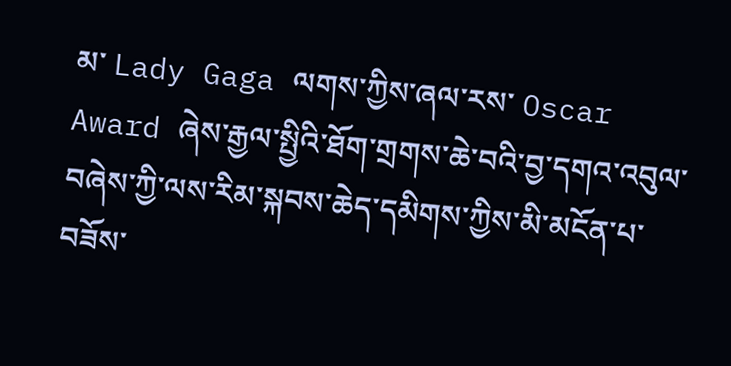མ་ Lady Gaga ལགས་ཀྱིས་ཞལ་རས་ Oscar Award ཞེས་རྒྱལ་སྤྱིའི་ཐོག་གྲགས་ཆེ་བའི་བྱ་དགའ་འབུལ་བཞེས་ཀྱི་ལས་རིམ་སྐབས་ཆེད་དམིགས་ཀྱིས་མི་མངོན་པ་བཟོས་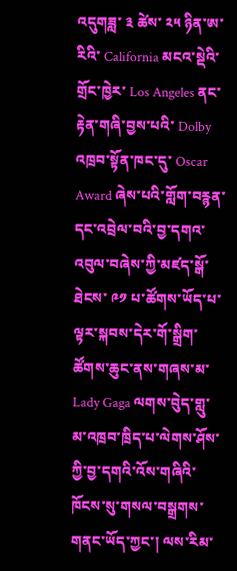འདུགཟླ་ ༣ ཚེས་ ༢༥ ཉིན་ཨ་རིའི་ California མངའ་སྡེའི་གྲོང་ཁྱེར་ Los Angeles ནང་རྟེན་གཞི་བྱས་པའི་ Dolby འཁྲབ་སྟོན་ཁང་དུ་ Oscar Award ཞེས་པའི་གློག་བརྙན་དང་འབྲེལ་བའི་བྱ་དགའ་འབུལ་བཞེས་ཀྱི་མཛད་སྒོ་ཐེངས་ ༩༡ པ་ཚོགས་ཡོད་པ་ལྟར་སྐབས་དེར་གོ་སྒྲིག་ཚོགས་ཆུང་ནས་གཞས་མ་ Lady Gaga ལགས་བེུད་གླུ་མ་འཁྲབ་ཁྲིད་པ་ལེགས་ཤོས་ཀྱི་བྱ་དགའི་འོས་གཞིའི་ཁོངས་སུ་གསལ་བསྒྲགས་གནང་ཡོད་ཀྱང་། ལས་རིམ་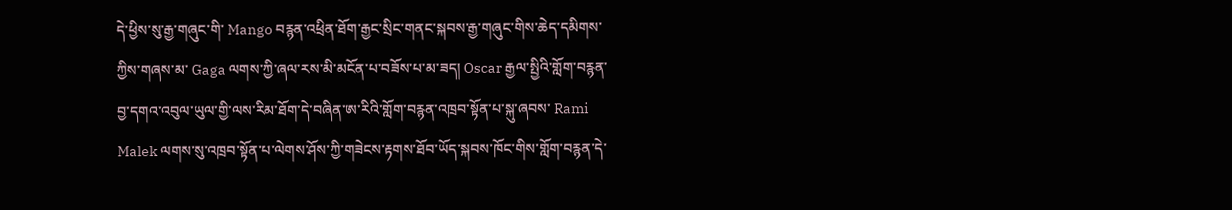དེ་ཕྱིས་སུ་རྒྱ་གཞུང་གི་ Mango བརྙན་འཕྲིན་ཐོག་རྒྱང་སྲིང་གནང་སྐབས་རྒྱ་གཞུང་གིས་ཆེད་དམིགས་ཀྱིས་གཞས་མ་ Gaga ལགས་ཀྱི་ཞལ་རས་མི་མངོན་པ་བཟོས་པ་མ་ཟད། Oscar རྒྱལ་སྤྱིའི་གློག་བརྙན་བྱ་དགའ་འབུལ་ཡུལ་གྱི་ལས་རིམ་ཐོག་དེ་བཞིན་ཨ་རིའི་གློག་བརྙན་འཁྲབ་སྟོན་པ་སྐུ་ཞབས་ Rami Malek ལགས་སུ་འཁྲབ་སྟོན་པ་ལེགས་ཤོས་ཀྱི་གཟེངས་རྟགས་ཐོབ་ཡོད་སྐབས་ཁོང་གིས་གློག་བརྙན་དེ་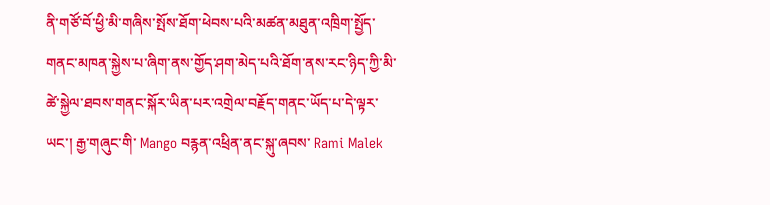ནི་གཙོ་བོ་ཕྱི་མི་གཞིས་སྤོས་ཐོག་ཕེབས་པའི་མཚན་མཐུན་འཁྲིག་སྤྱོད་གནང་མཁན་སྐྱེས་པ་ཞིག་ནས་གྱོད་ཤག་མེད་པའི་ཐོག་ནས་རང་ཉིད་ཀྱི་མི་ཚེ་སྐྱེལ་ཐབས་གནང་སྐོར་ཡིན་པར་འགྲེལ་བརྗོད་གནང་ཡོད་པ་དེ་ལྟར་ཡང་། རྒྱ་གཞུང་གི་ Mango བརྙན་འཕྲིན་ནང་སྐུ་ཞབས་ Rami Malek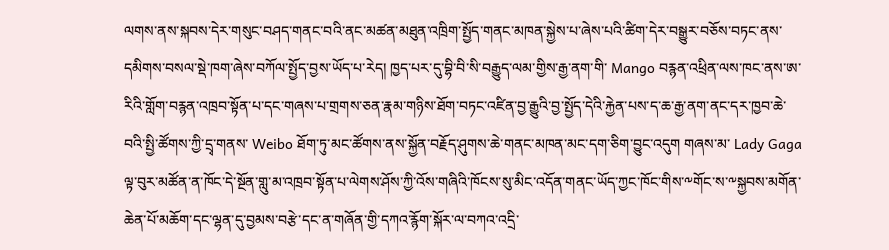ལགས་ནས་སྐབས་དེར་གསུང་བཤད་གནང་བའི་ནང་མཚན་མཐུན་འཁྲིག་སྤྱོད་གནང་མཁན་སྐྱེས་པ་ཞེས་པའི་ཚིག་དེར་བསྒྱུར་བཅོས་བཏང་ནས་དམིགས་བསལ་སྡེ་ཁག་ཞེས་བཀོལ་སྤྱོད་བྱས་ཡོད་པ་རེད། ཁྱད་པར་དུ་བྷི་བི་སི་བརྒྱུད་ལམ་གྱིས་རྒྱ་ནག་གི་ Mango བརྙན་འཕྲིན་ལས་ཁང་ནས་ཨ་རིའི་གློག་བརྙན་འཁྲབ་སྟོན་པ་དང་གཞས་པ་གྲགས་ཅན་རྣམ་གཉིས་ཐོག་བཏང་འཛིན་བྱ་རྒྱུའི་བྱ་སྤྱོད་དེའི་རྐྱེན་པས་ད་ཆ་རྒྱ་ནག་ནང་དར་ཁྱབ་ཆེ་བའི་སྤྱི་ཚོགས་ཀྱི་དྲྭ་གནས་ Weibo ཐོག་ཏུ་མང་ཚོགས་ནས་སྐྱོན་བརྗོད་ཤུགས་ཆེ་གནང་མཁན་མང་དག་ཅིག་བྱུང་འདུག གཞས་མ་ Lady Gaga ལྟ་བུར་མཚོན་ན་ཁོང་དེ་སྔོན་གླུ་མ་འཁྲབ་སྟོན་པ་ལེགས་ཤོས་ཀྱི་འོས་གཞིའི་ཁོངས་སུ་མིང་འདོན་གནང་ཡོད་ཀྱང་ཁོང་གིས་༸གོང་ས་༸སྐྱབས་མགོན་ཆེན་པོ་མཆོག་དང་ལྷན་དུ་བྱམས་བརྩེ་དང་ན་གཞོན་གྱི་དཀའ་རྙོག་སྐོར་ལ་བཀའ་འདྲི་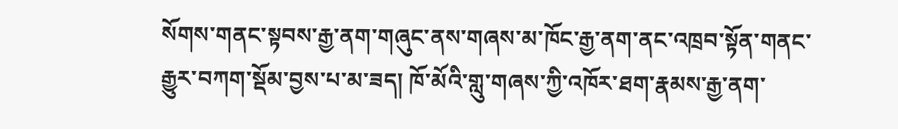སོགས་གནང་སྟབས་རྒྱ་ནག་གཞུང་ནས་གཞས་མ་ཁོང་རྒྱ་ནག་ནང་འཁྲབ་སྟོན་གནང་རྒྱུར་བཀག་སྡོམ་བྱས་པ་མ་ཟད། ཁོ་མོའི་གླུ་གཞས་ཀྱི་འཁོར་ཐག་རྣམས་རྒྱ་ནག་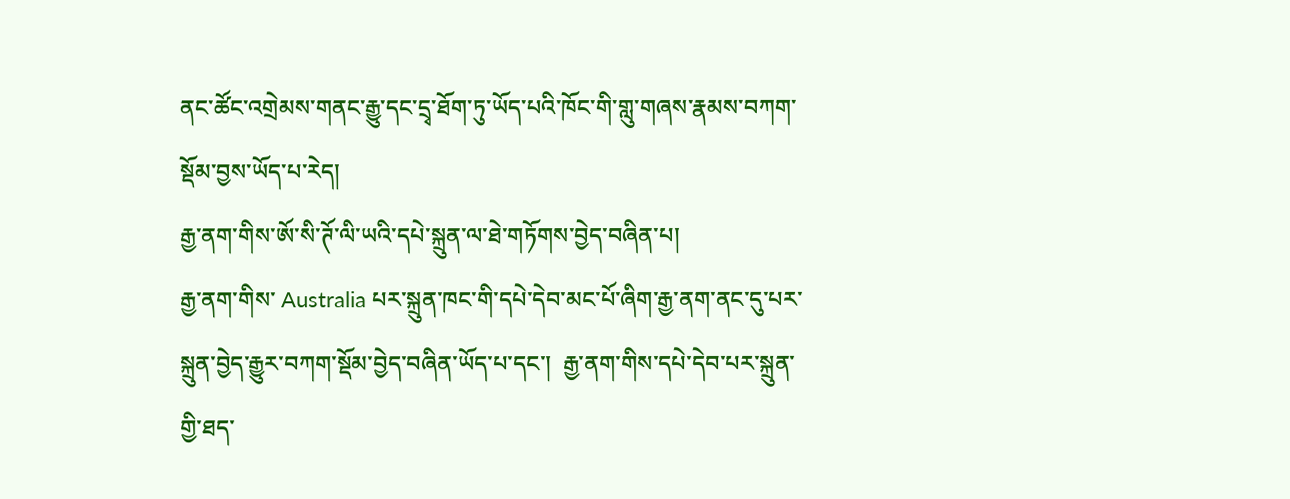ནང་ཚོང་འགྲེམས་གནང་རྒྱུ་དང་དྲྭ་ཐོག་ཏུ་ཡོད་པའི་ཁོང་གི་གླུ་གཞས་རྣམས་བཀག་སྡོམ་བྱས་ཡོད་པ་རེད།
རྒྱ་ནག་གིས་ཨོ་སི་ཊོ་ལི་ཡའི་དཔེ་སྐྲུན་ལ་ཐེ་གཏོགས་བྱེད་བཞིན་པ།
རྒྱ་ནག་གིས་ Australia པར་སྐྲུན་ཁང་གི་དཔེ་དེབ་མང་པོ་ཞིག་རྒྱ་ནག་ནང་དུ་པར་སྐྲུན་བྱེད་རྒྱུར་བཀག་སྡོམ་བྱེད་བཞིན་ཡོད་པ་དང་།  རྒྱ་ནག་གིས་དཔེ་དེབ་པར་སྐྲུན་གྱི་ཐད་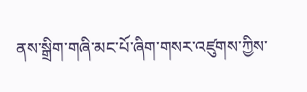ནས་སྒྲིག་གཞི་མང་པོ་ཞིག་གསར་འཛུགས་ཀྱིས་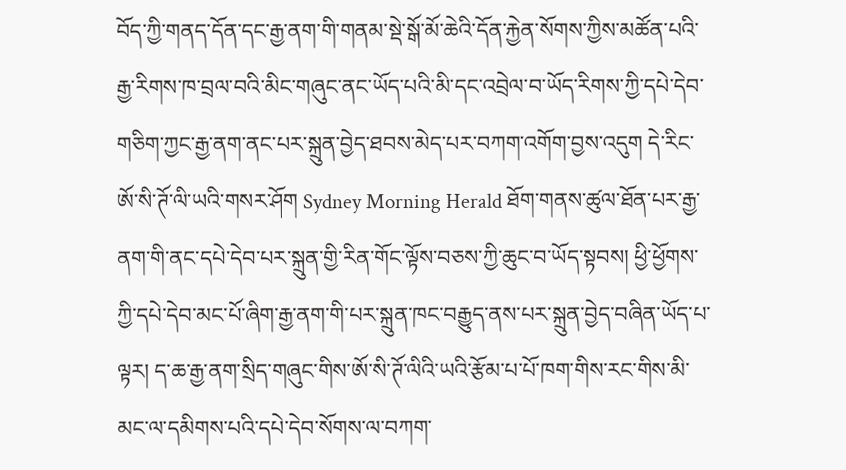བོད་ཀྱི་གནད་དོན་དང་རྒྱ་ནག་གི་གནམ་སྡེ་སྒོ་མོ་ཆེའི་དོན་རྐྱེན་སོགས་ཀྱིས་མཚོན་པའི་རྒྱ་རིགས་ཁ་བྲལ་བའི་མིང་གཞུང་ནང་ཡོད་པའི་མི་དང་འབྲེལ་བ་ཡོད་རིགས་ཀྱི་དཔེ་དེབ་གཅིག་ཀྱང་རྒྱ་ནག་ནང་པར་སྐྲུན་བྱེད་ཐབས་མེད་པར་བཀག་འགོག་བྱས་འདུག དེ་རིང་ཨོ་སི་ཊོ་ལི་ཡའི་གསར་ཤོག Sydney Morning Herald ཐོག་གནས་ཚུལ་ཐོན་པར་རྒྱ་ནག་གི་ནང་དཔེ་དེབ་པར་སྐྲུན་གྱི་རིན་གོང་ལྟོས་བཅས་ཀྱི་ཆུང་བ་ཡོད་སྟབས། ཕྱི་ཕྱོགས་ཀྱི་དཔེ་དེབ་མང་པོ་ཞིག་རྒྱ་ནག་གི་པར་སྐྲུན་ཁང་བརྒྱུད་ནས་པར་སྐྲུན་བྱེད་བཞིན་ཡོད་པ་ལྟར། ད་ཆ་རྒྱ་ནག་སྲིད་གཞུང་གིས་ཨོ་སི་ཊོ་ལིའི་ཡའི་རྩོམ་པ་པོ་ཁག་གིས་རང་གིས་མི་མང་ལ་དམིགས་པའི་དཔེ་དེབ་སོགས་ལ་བཀག་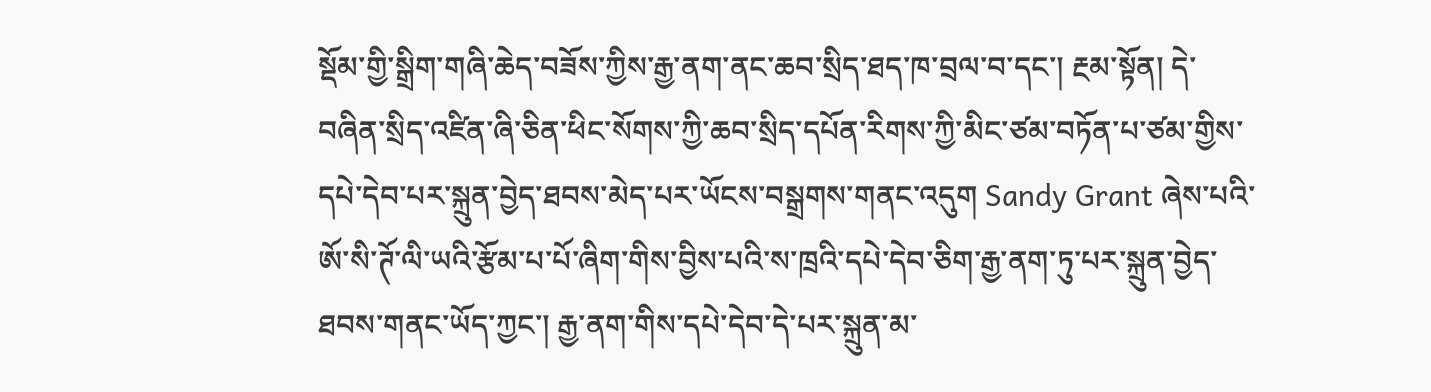སྡོམ་གྱི་སྒྲིག་གཞི་ཆེད་བཟོས་ཀྱིས་རྒྱ་ནག་ནང་ཆབ་སྲིད་ཐད་ཁ་བྲལ་བ་དང་། རྔམ་སྟོན། དེ་བཞིན་སྲིད་འཛིན་ཞི་ཅིན་ཕིང་སོགས་ཀྱི་ཆབ་སྲིད་དཔོན་རིགས་ཀྱི་མིང་ཙམ་བཏོན་པ་ཙམ་གྱིས་དཔེ་དེབ་པར་སྐྲུན་བྱེད་ཐབས་མེད་པར་ཡོངས་བསྒྲགས་གནང་འདུག Sandy Grant ཞེས་པའི་ཨོ་སི་ཊོ་ལི་ཡའི་རྩོམ་པ་པོ་ཞིག་གིས་བྱིས་པའི་ས་ཁྲའི་དཔེ་དེབ་ཅིག་རྒྱ་ནག་ཏུ་པར་སྐྲུན་བྱེད་ཐབས་གནང་ཡོད་ཀྱང་། རྒྱ་ནག་གིས་དཔེ་དེབ་དེ་པར་སྐྲུན་མ་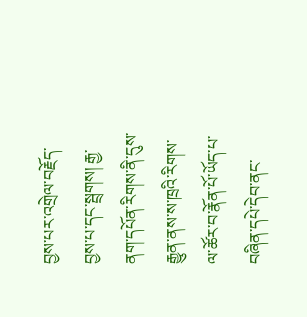བྱས་པར་འགྲེལ་བརྗོད་བྱས་པ་དང་སྦྲགས། རྒྱ་ནག་དཔོན་རིགས་ནི་དུས་རྒྱུན་ནས་ས་ཁྲའི་རིགས་ལ་ཚོར་བ་རྣོན་པོ་ཡོད་པ་བཞིན་དཔེ་དེབ་ནང་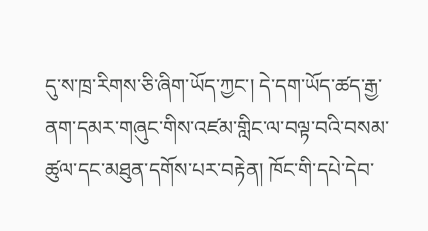དུ་ས་ཁྲ་རིགས་ཅི་ཞིག་ཡོད་ཀྱང་། དེ་དག་ཡོད་ཚད་རྒྱ་ནག་དམར་གཞུང་གིས་འཛམ་གླིང་ལ་བལྟ་བའི་བསམ་ཚུལ་དང་མཐུན་དགོས་པར་བརྟེན། ཁོང་གི་དཔེ་དེབ་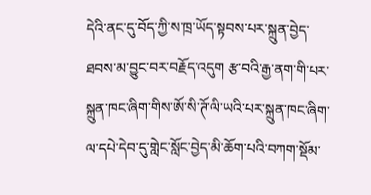དེའི་ནང་དུ་བོད་ཀྱི་ས་ཁྲ་ཡོད་སྟབས་པར་སྐྲུན་བྱེད་ཐབས་མ་བྱུང་བར་བརྗོད་འདུག རྩ་བའི་རྒྱ་ནག་གི་པར་སྐྲུན་ཁང་ཞིག་གིས་ཨོ་སི་ཊོ་ལི་ཡའི་པར་སྐྲུན་ཁང་ཞིག་ལ་དཔེ་དེབ་དུ་གླེང་སློང་བྱེད་མི་ཆོག་པའི་བཀག་སྡོམ་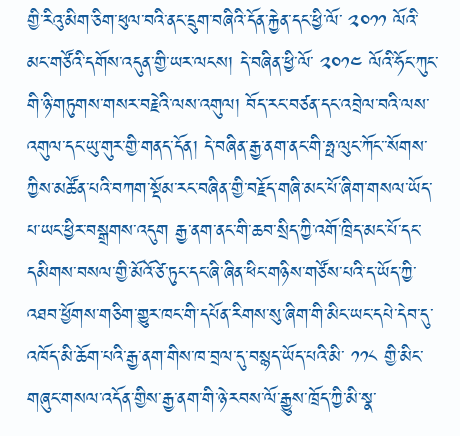གྱི་རིའུ་མིག་ཅིག་ཕུལ་བའི་ནང་དྲུག་བཞིའི་དོན་རྐྱེན་དང་ཕྱི་ལོ་ ༢༠༡༡ ལོའི་མང་གཙོའི་དགོས་འདུན་གྱི་ཡར་ལངས། དེ་བཞིན་ཕྱི་ལོ་ ༢༠༡༤ ལོའི་ཧོང་ཀུང་གི་ཉི་གཏུགས་གསར་བརྗེའི་ལས་འགུལ། བོད་རང་བཙན་དང་འབྲེལ་བའི་ལས་འགུལ་དང་ཡུ་གུར་གྱི་གནད་དོན། དེ་བཞིན་རྒྱ་ནག་ནང་གི་ཧྥ་ལུང་ཀོང་་སོགས་ཀྱིས་མཚོན་པའི་བཀག་སྡོམ་རང་བཞིན་གྱི་བརྗོད་གཞི་མང་པོ་ཞིག་གསལ་ཡོད་པ་ཡང་ཕྱིར་བསྒྲགས་འདུག རྒྱ་ནག་ནང་གི་ཆབ་སྲིད་ཀྱི་འགོ་ཁྲིད་མང་པོ་དང་དམིགས་བསལ་གྱི་མོའོ་ཙེ་ཏུང་དང་ཞི་ཞིན་ཕིང་གཉིས་གཙོས་པའི་ད་ཡོད་ཀྱི་འཐབ་ཕྱོགས་གཅིག་གྱུར་ཁང་གི་དཔོན་རིགས་སུ་ཞིག་གི་མིང་ཡང་དཔེ་དེབ་དུ་འཁོད་མི་ཆོག་པའི་རྒྱ་ནག་གིས་ཁ་བྲལ་དུ་བསྙད་ཡོད་པའི་མི་ ༡༡༨ གྱི་མིང་གཞུང་གསལ་འདོན་གྱིས་རྒྱ་ནག་གི་ཉེ་རབས་ལོ་རྒྱུས་ཁྲོད་ཀྱི་མི་སྣ་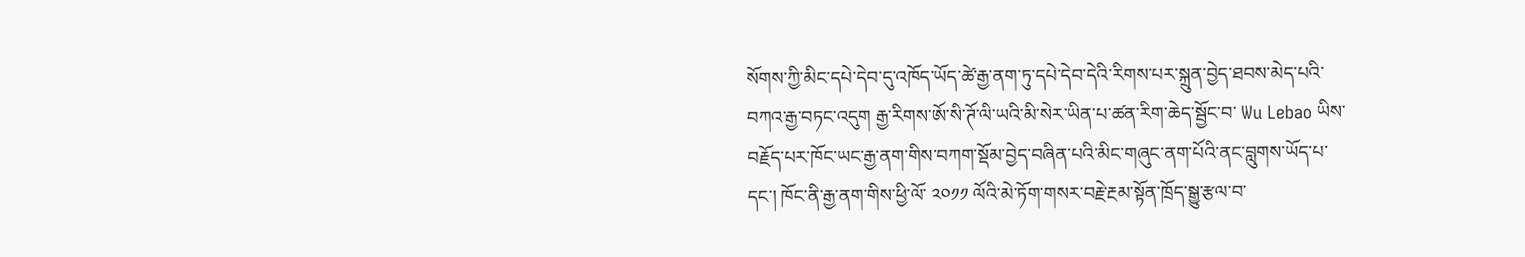སོགས་ཀྱི་མིང་དཔེ་དེབ་དུ་འཁོད་ཡོད་ཚེ་རྒྱ་ནག་ཏུ་དཔེ་དེབ་དེའི་རིགས་པར་སྐྲུན་བྱེད་ཐབས་མེད་པའི་བཀའ་རྒྱ་བཏང་འདུག རྒྱ་རིགས་ཨོ་སི་ཊོ་ལི་ཡའི་མི་སེར་ཡིན་པ་ཚན་རིག་ཆེད་སྦྱོང་བ་ Wu Lebao ཡིས་བརྗོད་པར་ཁོང་ཡང་རྒྱ་ནག་གིས་བཀག་སྡོམ་བྱེད་བཞིན་པའི་མིང་གཞུང་ནག་པོའི་ནང་བླུགས་ཡོད་པ་དང་། ཁོང་ནི་རྒྱ་ནག་གིས་ཕྱི་ལོ་ ༢༠༡༡ ལོའི་མེ་ཏོག་གསར་བརྗེ་རྔམ་སྟོན་ཁྲོད་སྒྱུ་རྩལ་བ་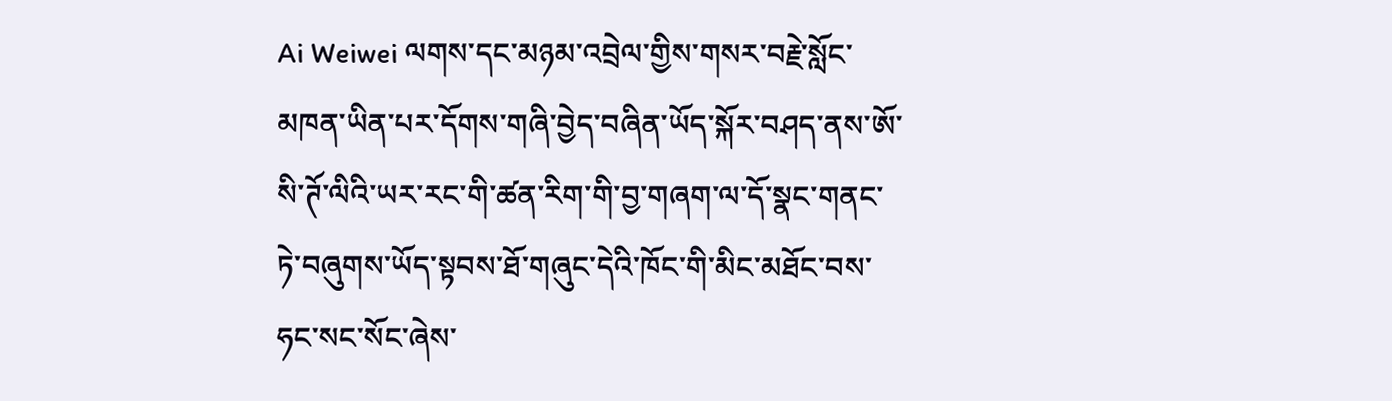Ai Weiwei ལགས་དང་མཉམ་འབྲེལ་གྱིས་གསར་བརྗེ་སློང་མཁན་ཡིན་པར་དོགས་གཞི་བྱེད་བཞིན་ཡོད་སྐོར་བཤད་ནས་ཨོ་སི་ཊོ་ལིའི་ཡར་རང་གི་ཚན་རིག་གི་བྱ་གཞག་ལ་དོ་སྣང་གནང་ཏེ་བཞུགས་ཡོད་སྟབས་ཐོ་གཞུང་དེའི་ཁོང་གི་མིང་མཐོང་བས་ཧང་སང་སོང་ཞེས་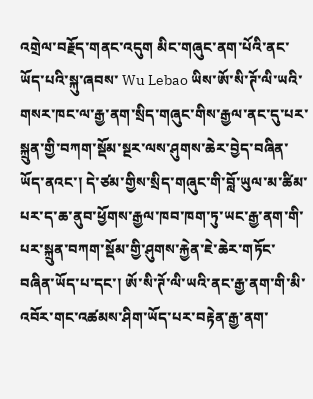འགྲེལ་བརྗོད་གནང་འདུག མིང་གཞུང་ནག་པོའི་ནང་ཡོད་པའི་སྐུ་ཞབས་ Wu Lebao ཡིས་ཨོ་སི་ཊོ་ལི་ཡའི་གསར་ཁང་ལ་རྒྱ་ནག་སྲིད་གཞུང་གིས་རྒྱལ་ནང་དུ་པར་སྐྲུན་གྱི་བཀག་སྡོམ་སྔར་ལས་ཤུགས་ཆེར་བྱེད་བཞིན་ཡོད་ནའང་། དེ་ཙམ་གྱིས་སྲིད་གཞུང་གི་བློ་ཡུལ་མ་ཚིམ་པར་ད་ཆ་ནུབ་ཕྱོགས་རྒྱལ་ཁབ་ཁག་ཏུ་ཡང་རྒྱ་ནག་གི་པར་སྐྲུན་བཀག་སྡོམ་གྱི་ཤུགས་རྐྱེན་ཇེ་ཆེར་གཏོང་བཞིན་ཡོད་པ་དང་། ཨོ་སི་ཊོ་ལི་ཡའི་ནང་རྒྱ་ནག་གི་མི་འབོར་གང་འཚམས་ཤིག་ཡོད་པར་བརྟེན་རྒྱ་ནག་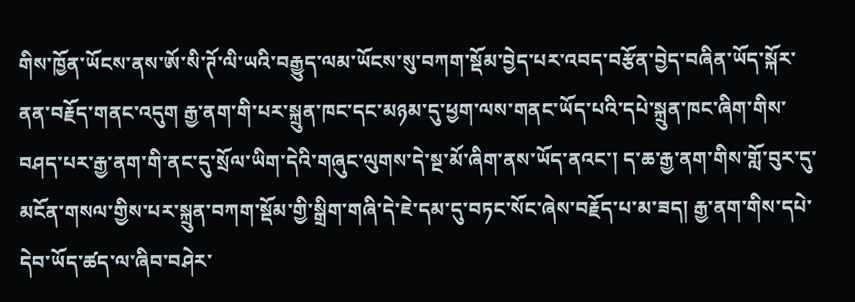གིས་ཁྱོན་ཡོངས་ནས་ཨོ་སི་ཊོ་ལི་ཡའི་བརྒྱུད་ལམ་ཡོངས་སུ་བཀག་སྡོམ་བྱེད་པར་འབད་བརྩོན་བྱེད་བཞིན་ཡོད་སྐོར་ནན་བརྗོད་གནང་འདུག རྒྱ་ནག་གི་པར་སྐྲུན་ཁང་དང་མཉམ་དུ་ཕྱག་ལས་གནང་ཡོད་པའི་དཔེ་སྐྲུན་ཁང་ཞིག་གིས་བཤད་པར་རྒྱ་ནག་གི་ནང་དུ་སྲོལ་ཡིག་དེའི་གཞུང་ལུགས་དེ་སྔ་མོ་ཞིག་ནས་ཡོད་ནའང་། ད་ཆ་རྒྱ་ནག་གིས་གློ་བུར་དུ་མངོན་གསལ་གྱིས་པར་སྐྲུན་བཀག་སྡོམ་གྱི་སྒྲིག་གཞི་དེ་ཇེ་དམ་དུ་བཏང་སོང་ཞེས་བརྗོད་པ་མ་ཟད། རྒྱ་ནག་གིས་དཔེ་དེབ་ཡོད་ཚད་ལ་ཞིབ་བཤེར་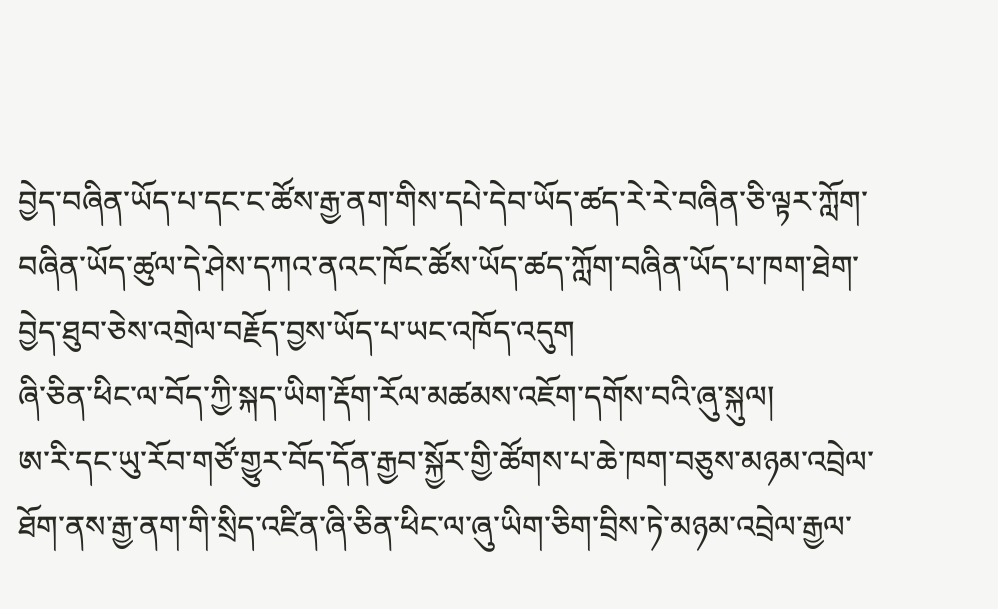བྱེད་བཞིན་ཡོད་པ་དང་ང་ཚོས་རྒྱ་ནག་གིས་དཔེ་དེབ་ཡོད་ཚད་རེ་རེ་བཞིན་ཅི་ལྟར་ཀློག་བཞིན་ཡོད་ཚུལ་དེ་ཤེས་དཀའ་ནའང་ཁོང་ཚོས་ཡོད་ཚད་ཀློག་བཞིན་ཡོད་པ་ཁག་ཐེག་བྱེད་ཐུབ་ཅེས་འགྲེལ་བརྗོད་བྱས་ཡོད་པ་ཡང་འཁོད་འདུག
ཞི་ཅིན་ཕིང་ལ་བོད་ཀྱི་སྐད་ཡིག་རྡོག་རོལ་མཚམས་འཇོག་དགོས་བའི་ཞུ་སྐུལ།
ཨ་རི་དང་ཡུ་རོབ་གཙོ་གྱུར་བོད་དོན་རྒྱབ་སྐྱོར་གྱི་ཚོགས་པ་ཆེ་ཁག་བཅུས་མཉམ་འབྲེལ་ཐོག་ནས་རྒྱ་ནག་གི་སྲིད་འཛིན་ཞི་ཅིན་ཕིང་ལ་ཞུ་ཡིག་ཅིག་བྲིས་ཏེ་མཉམ་འབྲེལ་རྒྱལ་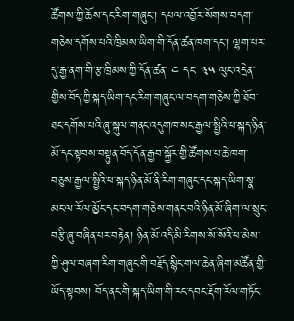ཚོགས་ཀྱི་ཆོས་དང་རིག་གཞུང་། དཔལ་འབྱོར་སོགས་བདག་གཅེས་དགོས་པའི་ཁྲིམས་ཡིག་གི་དོན་ཚན་ཁག་དང་། ལྷག་པར་དུ་རྒྱ་ནག་གི་རྩ་ཁྲིམས་ཀྱི་དོན་ཚན་ ༤ དང་ ༣༥ ལུང་འདྲེན་གྱིས་བོད་ཀྱི་སྐད་ཡིག་དང་རིག་གཞུང་ལ་བདག་གཅེས་ཀྱི་ཐོབ་ཐང་དགོས་པའི་ཞུ་སྐུལ་གནང་འདུགཁ་སང་རྒྱལ་སྤྱིའི་ཕ་སྐད་ཉིན་མོ་དང་སྟབས་བསྟུན་བོད་དོན་རྒྱབ་སྐྱོར་གྱི་ཚོགས་པ་ཆེ་ཁག་བཅུས་རྒྱལ་སྤྱིའི་ཕ་སྐད་ཉིན་མོ་ནི་རིག་གཞུང་དང་སྐད་ཡིག་སྣ་མང་ལ་རོལ་མྱོང་དང་བདག་གཅེས་གནང་བའི་ཉིན་མོ་ཞིག་ལ་སྲུང་བརྩི་ཞུ་བཞིན་པར་བརྟེན། ཉིན་མོ་འདི་མི་རིགས་སོ་སོའི་ཕ་མེས་ཀྱི་ཤུལ་བཞག་རིག་གཞུང་གི་བརྗོད་སྙིང་གལ་ཆེན་ཞིག་མཚོན་གྱི་ཡོད་སྟབས། བོད་ནང་གི་སྐད་ཡིག་གི་རང་དབང་རྡོག་རོལ་གཏོང་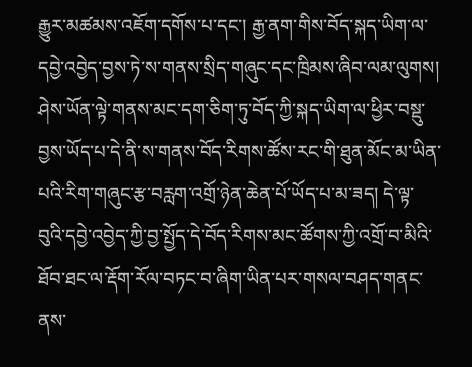རྒྱུར་མཚམས་འཇོག་དགོས་པ་དང་། རྒྱ་ནག་གིས་བོད་སྐད་ཡིག་ལ་དབྱེ་འབྱེད་བྱས་ཏེ་ས་གནས་སྲིད་གཞུང་དང་ཁྲིམས་ཞིབ་ལམ་ལུགས། ཤེས་ཡོན་ལྟེ་གནས་མང་དག་ཅིག་ཏུ་བོད་ཀྱི་སྐད་ཡིག་ལ་ཕྱིར་བསྡུ་བྱས་ཡོད་པ་དེ་ནི་ས་གནས་བོད་རིགས་ཚོས་རང་གི་ཐུན་མོང་མ་ཡིན་པའི་རིག་གཞུང་རྩ་བརླག་འགྲོ་ཉེན་ཆེན་པོ་ཡོད་པ་མ་ཟད། དེ་ལྟ་བུའི་དབྱེ་འབྱེད་ཀྱི་བྱ་སྤྱོད་དེ་བོད་རིགས་མང་ཚོགས་ཀྱི་འགྲོ་བ་མིའི་ཐོབ་ཐང་ལ་རྡོག་རོལ་བཏང་བ་ཞིག་ཡིན་པར་གསལ་བཤད་གནང་ནས་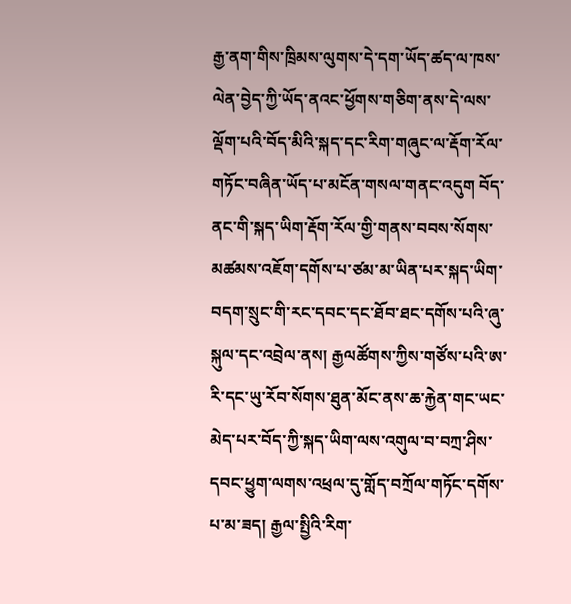རྒྱ་ནག་གིས་ཁྲིམས་ལུགས་དེ་དག་ཡོད་ཚད་ལ་ཁས་ལེན་བྱེད་ཀྱི་ཡོད་ནའང་ཕྱོགས་གཅིག་ནས་དེ་ལས་ལྡོག་པའི་བོད་མིའི་སྐད་དང་རིག་གཞུང་ལ་རྡོག་རོལ་གཏོང་བཞིན་ཡོད་པ་མངོན་གསལ་གནང་འདུག བོད་ནང་གི་སྐད་ཡིག་རྡོག་རོལ་གྱི་གནས་བབས་སོགས་མཚམས་འཇོག་དགོས་པ་ཙམ་མ་ཡིན་པར་སྐད་ཡིག་བདག་སྲུང་གི་རང་དབང་དང་ཐོབ་ཐང་དགོས་པའི་ཞུ་སྐུལ་དང་འབྲེལ་ནས། རྒྱལཚོགས་ཀྱིས་གཙོས་པའི་ཨ་རི་དང་ཡུ་རོབ་སོགས་ཐུན་མོང་ནས་ཆ་རྐྱེན་གང་ཡང་མེད་པར་བོད་ཀྱི་སྐད་ཡིག་ལས་འགུལ་བ་བཀྲ་ཤིས་དབང་ཕྱུག་ལགས་འཕྲལ་དུ་གློད་བཀྲོལ་གཏོང་དགོས་པ་མ་ཟད། རྒྱལ་སྤྱིའི་རིག་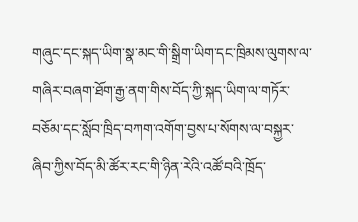གཞུང་དང་སྐད་ཡིག་སྣ་མང་གི་སྒྲིག་ཡིག་དང་ཁྲིམས་ལུགས་ལ་གཞིར་བཞག་ཐོག་རྒྱ་ནག་གིས་བོད་ཀྱི་སྐད་ཡིག་ལ་གཏོར་བཅོམ་དང་སློབ་ཁྲིད་བཀག་འགོག་བྱས་པ་སོགས་ལ་བསྐྱར་ཞིབ་ཀྱིས་བོད་མི་ཚོར་རང་གི་ཉིན་རེའི་འཚོ་བའི་ཁྲོད་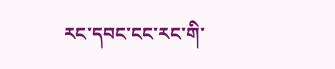རང་དབང་ངང་རང་གི་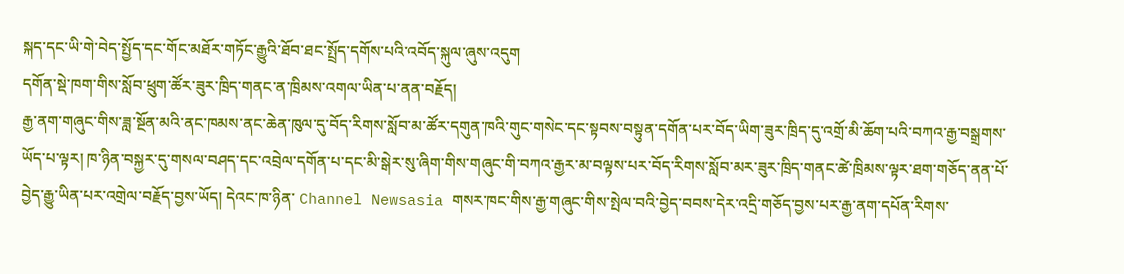སྐད་དང་ཡི་གེ་བེད་སྤྱོད་དང་གོང་མཐོར་གཏོང་རྒྱུའི་ཐོབ་ཐང་སྤྲོད་དགོས་པའི་འབོད་སྐུལ་ཞུས་འདུག
དགོན་སྡེ་ཁག་གིས་སློབ་ཕྲུག་ཚོར་ཟུར་ཁྲིད་གནང་ན་ཁྲིམས་འགལ་ཡིན་པ་ནན་བརྗོད།
རྒྱ་ནག་གཞུང་གིས་ཟླ་སྔོན་མའི་ནང་ཁམས་ནང་ཆེན་ཁུལ་དུ་བོད་རིགས་སློབ་མ་ཚོར་དགུན་ཁའི་གུང་གསེང་དང་སྟབས་བསྟུན་དགོན་པར་བོད་ཡིག་ཟུར་ཁྲིད་དུ་འགྲོ་མི་ཆོག་པའི་བཀའ་རྒྱ་བསྒྲགས་ཡོད་པ་ལྟར། ཁ་ཉིན་བསྐྱར་དུ་གསལ་བཤད་དང་འབྲེལ་དགོན་པ་དང་མི་སྒེར་སུ་ཞིག་གིས་གཞུང་གི་བཀའ་རྒྱར་མ་བལྟས་པར་བོད་རིགས་སློབ་མར་ཟུར་ཁྲིད་གནང་ཚེ་ཁྲིམས་ལྟར་ཐག་གཅོད་ནན་པོ་བྱེད་རྒྱུ་ཡིན་པར་འགྲེལ་བརྗོད་བྱས་ཡོད། དེའང་ཁ་ཉིན་ Channel Newsasia གསར་ཁང་གིས་རྒྱ་གཞུང་གིས་སྤེལ་བའི་བྱེད་བབས་དེར་འདྲི་གཅོད་བྱས་པར་རྒྱ་ནག་དཔོན་རིགས་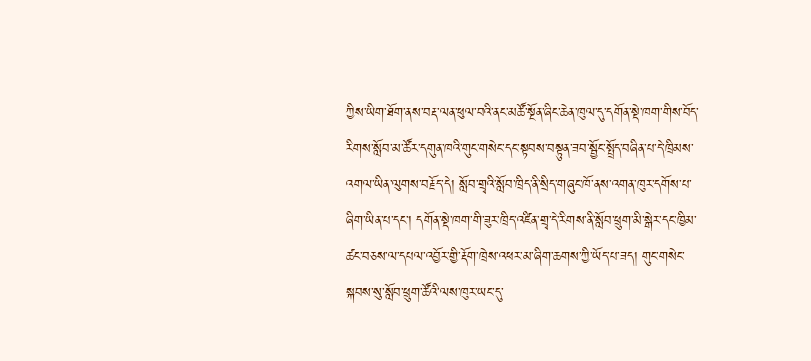ཀྱིས་ཡིག་ཐོག་ནས་བརྡ་ལན་ཕུལ་བའི་ནང་མཚོ་སྔོན་ཞིང་ཆེན་ཁུལ་དུ་དགོན་སྡེ་ཁག་གིས་བོད་རིགས་སློབ་མ་ཚོར་དགུན་ཁའི་གུང་གསེང་དང་སྟབས་བསྟུན་ཟབ་སྦྱོང་སྤྲོད་བཞིན་པ་དེ་ཁྲིམས་འགལ་ཡིན་ལུགས་བརྗོད་དེ། སློབ་གྲྭའི་སློབ་ཁྲིད་ནི་སྲིད་གཞུང་ཁོ་ནས་འགན་ཁུར་དགོས་པ་ཞིག་ཡིན་པ་དང་། དགོན་སྡེ་ཁག་གི་ཟུར་ཁྲིད་འཛིན་གྲྭ་དེ་རིགས་ནི་སློབ་ཕྲུག་མི་སྒེར་དང་ཁྱིམ་ཚང་བཅས་ལ་དཔལ་འབྱོར་གྱི་རྡོག་ཁྲེས་འཕར་མ་ཞིག་ཆགས་ཀྱི་ཡོད་པ་ཟད། གུང་གསེང་སྐབས་སུ་སློབ་ཕྲུག་ཚོའི་ལས་ཁུར་ཡང་དུ་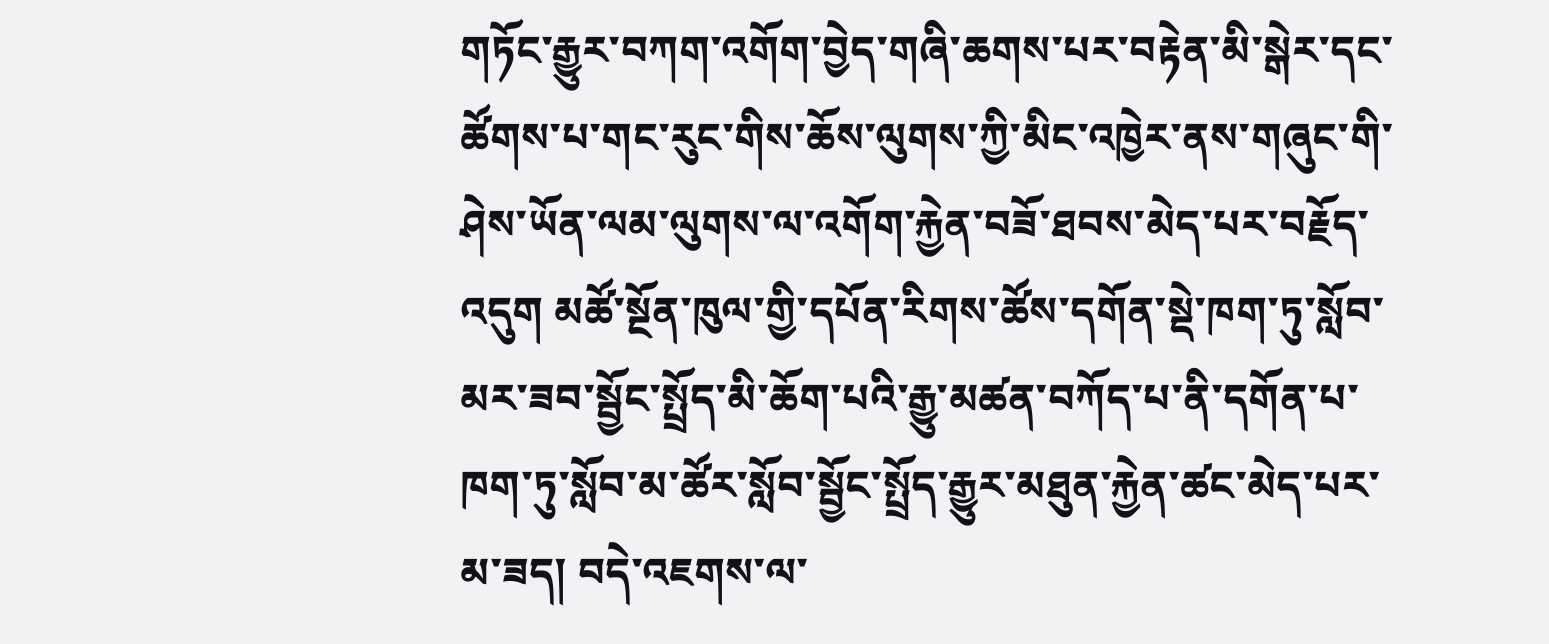གཏོང་རྒྱུར་བཀག་འགོག་བྱེད་གཞི་ཆགས་པར་བརྟེན་མི་སྒེར་དང་ཚོགས་པ་གང་རུང་གིས་ཆོས་ལུགས་ཀྱི་མིང་འཁྱེར་ནས་གཞུང་གི་ཤེས་ཡོན་ལམ་ལུགས་ལ་འགོག་རྐྱེན་བཟོ་ཐབས་མེད་པར་བརྗོད་འདུག མཚོ་སྔོན་ཁུལ་གྱི་དཔོན་རིགས་ཚོས་དགོན་སྡེ་ཁག་ཏུ་སློབ་མར་ཟབ་སྦྱོང་སྤྲོད་མི་ཆོག་པའི་རྒྱུ་མཚན་བཀོད་པ་ནི་དགོན་པ་ཁག་ཏུ་སློབ་མ་ཚོར་སློབ་སྦྱོང་སྤྲོད་རྒྱུར་མཐུན་རྐྱེན་ཚང་མེད་པར་མ་ཟད། བདེ་འཇགས་ལ་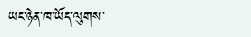ཡང་ཉེན་ཁ་ཡོད་ལུགས་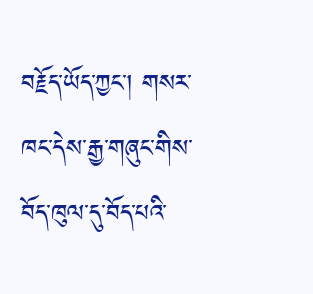བརྗོད་ཡོད་ཀྱང་། གསར་ཁང་དེས་རྒྱ་གཞུང་གིས་བོད་ཁུལ་དུ་བོད་པའི་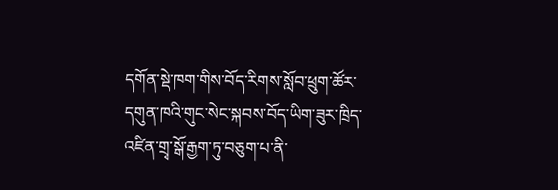དགོན་སྡེ་ཁག་གིས་བོད་རིགས་སློབ་ཕྲུག་ཚོར་དགུན་ཁའི་གུང་སེང་སྐབས་བོད་ཡིག་ཟུར་ཁྲིད་འཛིན་གྲྭ་སྒོ་རྒྱག་ཏུ་བཅུག་པ་ནི་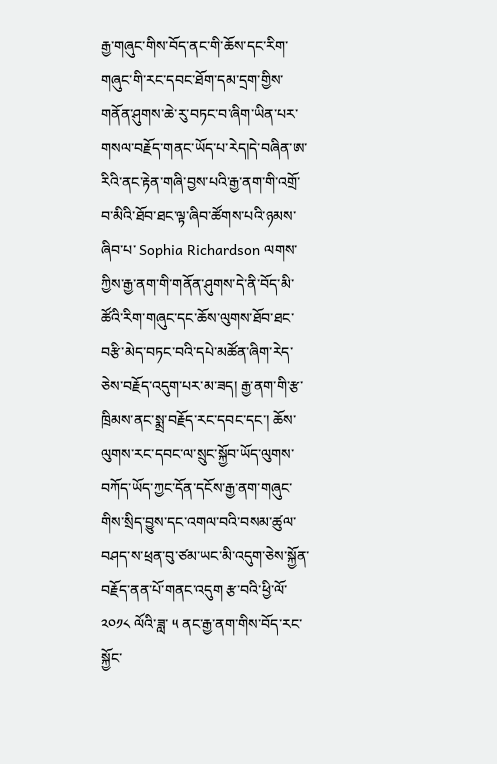རྒྱ་གཞུང་གིས་བོད་ནང་གི་ཆོས་དང་རིག་གཞུང་གི་རང་དབང་ཐོག་དམ་དྲག་གྱིས་གནོན་ཤུགས་ཆེ་རུ་བཏང་བ་ཞིག་ཡིན་པར་གསལ་བརྗོད་གནང་ཡོད་པ་རེད།དེ་བཞིན་ཨ་རིའི་ནང་རྟེན་གཞི་བྱས་པའི་རྒྱ་ནག་གི་འགྲོ་བ་མིའི་ཐོབ་ཐང་ལྟ་ཞིབ་ཚོགས་པའི་ཉམས་ཞིབ་པ་ Sophia Richardson ལགས་ཀྱིས་རྒྱ་ནག་གི་གནོན་ཤུགས་དེ་ནི་བོད་མི་ཚོའི་རིག་གཞུང་དང་ཆོས་ལུགས་ཐོབ་ཐང་བརྩི་མེད་བཏང་བའི་དཔེ་མཚོན་ཞིག་རེད་ཅེས་བརྗོད་འདུག་པར་མ་ཟད། རྒྱ་ནག་གི་རྩ་ཁྲིམས་ནང་སྨྲ་བརྗོད་རང་དབང་དང་། ཆོས་ལུགས་རང་དབང་ལ་སྲུང་སྐྱོབ་ཡོད་ལུགས་བཀོད་ཡོད་ཀྱང་དོན་དངོས་རྒྱ་ནག་གཞུང་གིས་སྲིད་བྱུས་དང་འགལ་བའི་བསམ་ཚུལ་བཤད་ས་ཕྲན་བུ་ཙམ་ཡང་མི་འདུག་ཅེས་སྐྱོན་བརྗོད་ནན་པོ་གནང་འདུག རྩ་བའི་ཕྱི་ལོ་ ༢༠༡༨ ལོའི་ཟླ་ ༥ ནང་རྒྱ་ནག་གིས་བོད་རང་སྐྱོང་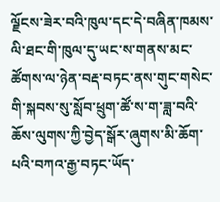ལྗོངས་ཟེར་བའི་ཁུལ་དང་དེ་བཞིན་ཁམས་ལི་ཐང་གི་ཁུལ་དུ་ཡང་ས་གནས་མང་ཚོགས་ལ་ཉེན་བརྡ་བཏང་ནས་གུང་གསེང་གི་སྐབས་སུ་སློབ་ཕྲུག་ཚོ་ས་ག་ཟླ་བའི་ཆོས་ལུགས་ཀྱི་བྱེད་སྒོར་ཞུགས་མི་ཆོག་པའི་བཀའ་རྒྱ་བཏང་ཡོད་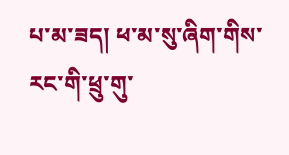པ་མ་ཟད། ཕ་མ་སུ་ཞིག་གིས་རང་གི་ཕྲུ་གུ་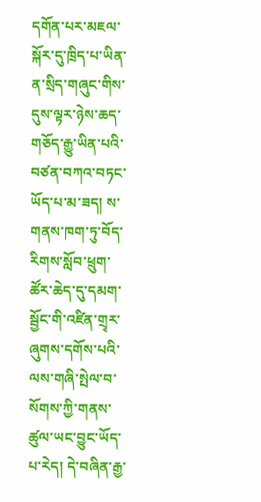དགོན་པར་མཇལ་སྐོར་དུ་ཁྲིད་པ་ཡིན་ན་སྲིད་གཞུང་གིས་དུས་ལྟར་ཉེས་ཆད་གཅོད་རྒྱུ་ཡིན་པའི་བཙན་བཀའ་བཏང་ཡོད་པ་མ་ཟད། ས་གནས་ཁག་ཏུ་བོད་རིགས་སློབ་ཕྲུག་ཚོར་ཆེད་དུ་དམག་སྦྱོང་གི་འཛིན་གྲྭར་ཞུགས་དགོས་པའི་ལས་གཞི་སྤེལ་བ་སོགས་ཀྱི་གནས་ཚུལ་ཡང་བྱུང་ཡོད་པ་རེད། དེ་བཞིན་རྒྱ་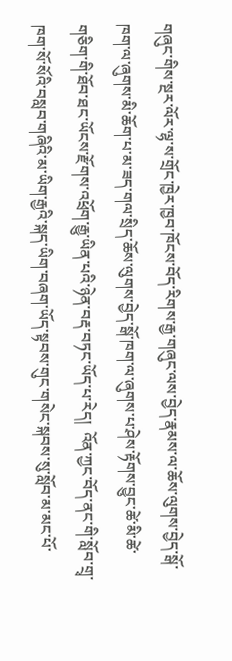གཞུང་གིས་སྔར་ལོར་ལྷ་ས་གྲོང་ཁྱེར་ཁྱབ་ཁོངས་བོད་རིགས་རྒྱ་གཞུང་ལས་བྱེད་རྣམས་ལ་ཆོས་ལུགས་བྱེད་སྒོ་ཁག་ལ་ཞུགས་མི་ཆོག་པ་མ་ཟད་གལ་སྲིད་ཆོས་ལུགས་བྱེད་སྒོ་ཁག་ལ་ཞུགས་པ་ཤེས་རྟོགས་བྱུང་ཚེ་མི་ཚེ་གཅིག་གི་ཐོབ་ཐང་ཡོངས་རྫོགས་འཕྲོག་རྒྱུ་ཡིན་པའི་ཉེན་བརྡ་བཏང་ཡོད་པ་རེད།  འོན་ཀྱང་བོད་ནང་གི་སློབ་གྲྭ་ཁག་སོ་སོའི་བསླབ་གཞིའི་མ་ཡིག་རྒྱའི་སྐད་ཡིག་བཞག་ཡོད་སྟབས་གུང་གསེང་སྐབས་སུ་སློབ་མ་མང་པོ་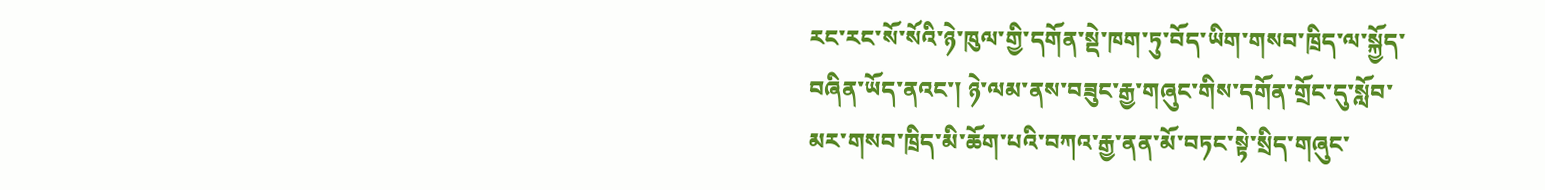རང་རང་སོ་སོའི་ཉེ་ཁུལ་གྱི་དགོན་སྡེ་ཁག་ཏུ་བོད་ཡིག་གསབ་ཁྲིད་ལ་སྐྱོད་བཞིན་ཡོད་ནའང་། ཉེ་ལམ་ནས་བཟུང་རྒྱ་གཞུང་གིས་དགོན་གྲོང་དུ་སློབ་མར་གསབ་ཁྲིད་མི་ཆོག་པའི་བཀའ་རྒྱ་ནན་མོ་བཏང་སྟེ་སྲིད་གཞུང་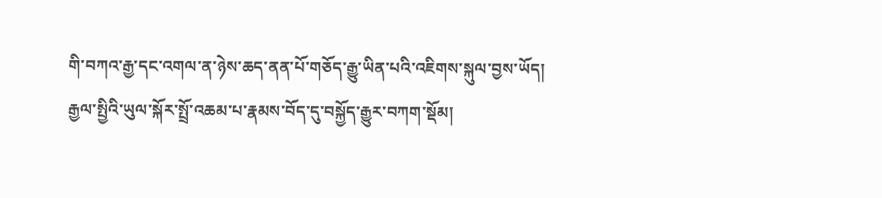གི་བཀའ་རྒྱ་དང་འགལ་ན་ཉེས་ཆད་ནན་པོ་གཅོད་རྒྱུ་ཡིན་པའི་འཇིགས་སྐུལ་བྱས་ཡོད།
རྒྱལ་སྤྱིའི་ཡུལ་སྐོར་སྤྲོ་འཆམ་པ་རྣམས་བོད་དུ་བསྐྱོད་རྒྱུར་བཀག་སྡོམ།